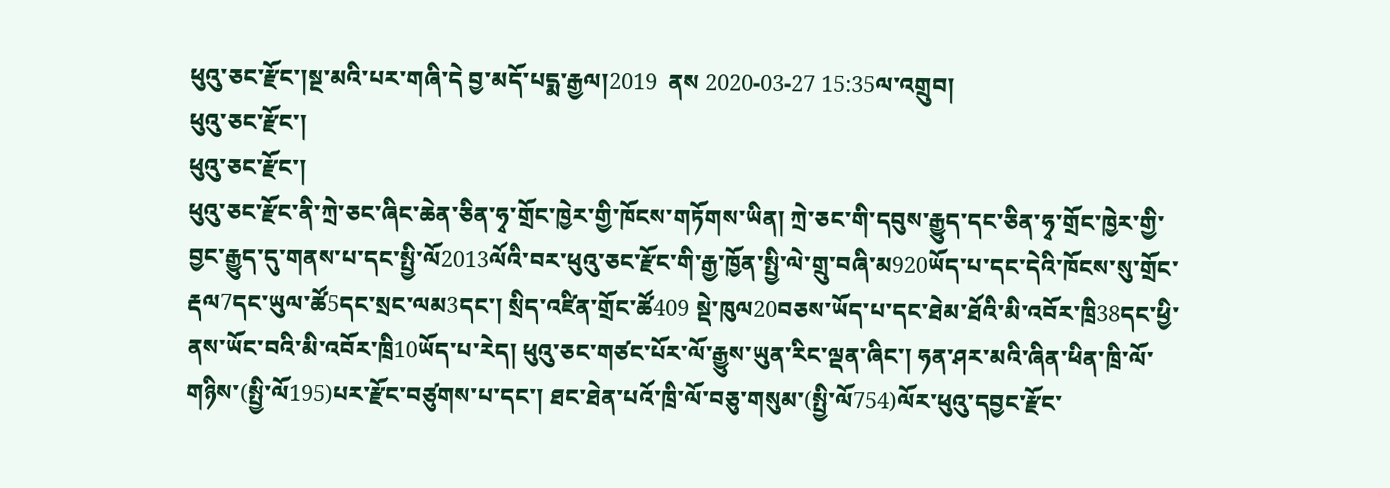ཕུའུ་ཅང་རྫོང་།སྔ་མའི་པར་གཞི་དེ བྱ་མདོ་པདྨ་རྒྱལ།2019  ནས 2020-03-27 15:35ལ་འགྲུབ།
ཕུའུ་ཅང་རྫོང་།
ཕུའུ་ཅང་རྫོང་།
ཕུའུ་ཅང་རྫོང་ནི་ཀྲེ་ཅང་ཞིང་ཆེན་ཅིན་ཧྭ་གྲོང་ཁྱེར་གྱི་ཁོངས་གཏོགས་ཡིན། ཀྲེ་ཅང་གི་དབུས་རྒྱུད་དང་ཅིན་ཧྭ་གྲོང་ཁྱེར་གྱི་བྱང་རྒྱུད་དུ་གནས་པ་དང་སྤྱི་ལོ2013ལོའི་བར་ཕུའུ་ཅང་རྫོང་གི་རྒྱ་ཁྱོན་སྤྱི་ལེ་གྲུ་བཞི་མ920ཡོད་པ་དང་དེའི་ཁོངས་སུ་གྲོང་རྡལ7དང་ཡུལ་ཚོ5དང་སྲང་ལམ3དང་། སྲིད་འཛིན་གྲོང་ཚོ409 སྡེ་ཁུལ20བཅས་ཡོད་པ་དང་ཐེམ་ཐོའི་མི་འབོར་ཁྲི38དང་ཕྱི་ནས་ཡོང་བའི་མི་འབོར་ཁྲི10ཡོད་པ་རེད། ཕུའུ་ཅང་གཙང་པོར་ལོ་རྒྱུས་ཡུན་རིང་ལྡན་ཞིང་། ཧན་ཤར་མའི་ཞིན་ཕིན་ཁྲི་ལོ་གཉིས་(སྤྱི་ལོ195)པར་རྫོང་བཙུགས་པ་དང་། ཐང་ཐེན་པའོ་ཁྲི་ལོ་བཅུ་གསུམ་(སྤྱི་ལོ754)ལོར་ཕུའུ་དབྱང་རྫོང་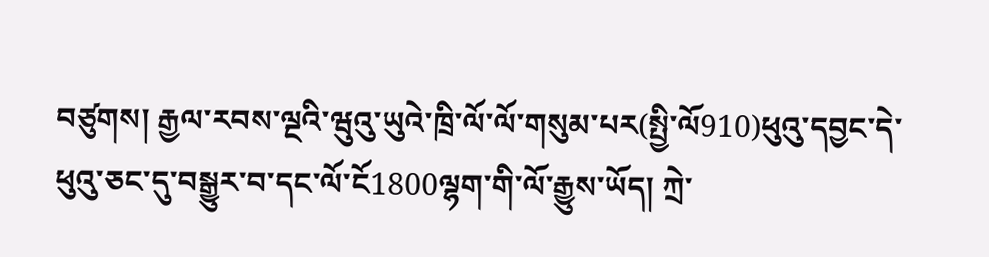བཙུགས། རྒྱལ་རབས་ལྔའི་ཝུའུ་ཡུའེ་ཁྲི་ལོ་ལོ་གསུམ་པར(སྤྱི་ལོ910)ཕུའུ་དབྱང་དེ་ཕུའུ་ཅང་དུ་བསྒྱུར་བ་དང་ལོ་ངོ1800ལྷག་གི་ལོ་རྒྱུས་ཡོད། ཀྲེ་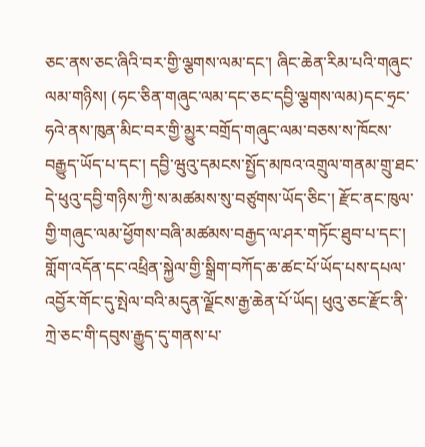ཅང་ནས་ཅང་ཞིའི་བར་གྱི་ལྕགས་ལམ་དང་། ཞིང་ཆེན་རིམ་པའི་གཞུང་ལམ་གཉིས། (ཧང་ཅིན་གཞུང་ལམ་དང་ཅང་དབྱི་ལྕགས་ལམ)དང་ཧྲང་ཧའེ་ནས་ཁུན་མིང་བར་གྱི་མྱུར་བགྲོད་གཞུང་ལམ་བཅས་ས་ཁོངས་བརྒྱུད་ཡོད་པ་དང་། དབྱི་ཝུའུ་དམངས་སྤྱོད་མཁའ་འགྲུལ་གནམ་གྲུ་ཐང་དེ་ཕུའུ་དབྱི་གཉིས་ཀྱི་ས་མཚམས་སུ་བཙུགས་ཡོད་ཅིང་། རྫོང་ནང་ཁུལ་གྱི་གཞུང་ལམ་ཕྱོགས་བཞི་མཚམས་བརྒྱད་ལ་ཤར་གཏོང་ཐུབ་པ་དང་། གློག་འདོན་དང་འཕྲིན་སྐྱེལ་གྱི་སྒྲིག་བཀོད་ཆ་ཚང་པོ་ཡོད་པས་དཔལ་འབྱོར་གོང་དུ་སྤེལ་བའི་མདུན་ལྗོངས་རྒྱ་ཆེན་པོ་ཡོད། ཕུའུ་ཅང་རྫོང་ནི་ཀྲེ་ཅང་གི་དབུས་རྒྱུད་དུ་གནས་པ་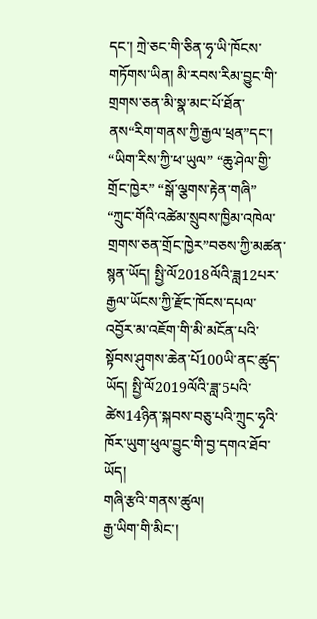དང་། ཀྲེ་ཅང་གི་ཅིན་ཧྭ་ཡི་ཁོངས་གཏོགས་ཡིན། མི་རབས་རིམ་བྱུང་གི་གྲགས་ཅན་མི་སྣ་མང་པོ་ཐོན་ནས“རིག་གནས་ཀྱི་རྒྱལ་ཕྲན”དང་། “ཡིག་རིས་ཀྱི་ཕ་ཡུལ” “ཆུ་ཤེལ་གྱི་གྲོང་ཁྱེར” “སྒོ་ལྕགས་རྟེན་གཞི” “ཀྲུང་གོའི་འཚེམ་སྲུབས་ཁྱིམ་འཁེལ་གྲགས་ཅན་གྲོང་ཁྱེར”བཅས་ཀྱི་མཚན་སྙན་ཡོད། སྤྱི་ལོ2018ལོའི་ཟླ12པར་རྒྱལ་ཡོངས་ཀྱི་རྫོང་ཁོངས་དཔལ་འབྱོར་མ་འཇོག་གི་མི་མངོན་པའི་སྟོབས་ཤུགས་ཆེན་པོ100ཡི་ནང་ཚུད་ཡོད། སྤྱི་ལོ2019ལོའི་ཟླ་5པའི་ཚེས14ཉིན་སྐབས་བཅུ་པའི་ཀྲུང་ཧྭའི་ཁོར་ཡུག་ཕུལ་བྱུང་གི་བྱ་དགའ་ཐོབ་ཡོད།
གཞི་རྩའི་གནས་ཚུལ།
རྒྱ་ཡིག་གི་མིང་།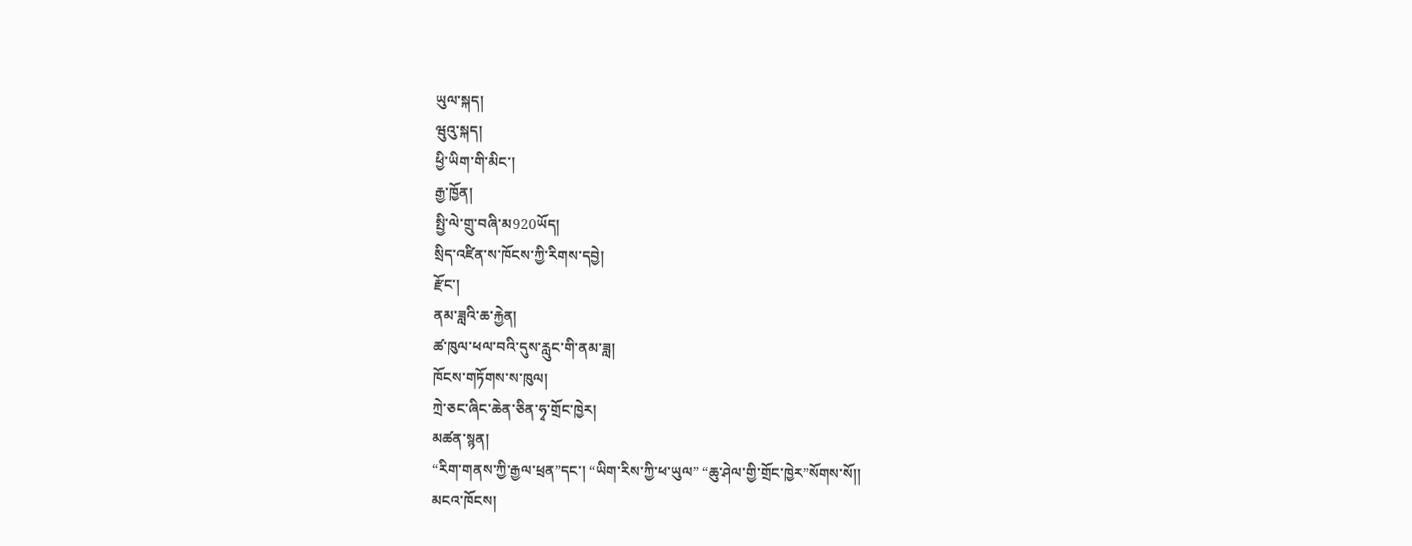ཡུལ་སྐད།
ཝུའུ་སྐད།
ཕྱི་ཡིག་གི་མིང་།
རྒྱ་ཁྱོན།
སྤྱི་ལེ་གྲུ་བཞི་མ920ཡོད།
སྲིད་འཛིན་ས་ཁོངས་ཀྱི་རིགས་དབྱེ།
རྫོང་།
ནམ་ཟླའི་ཆ་རྐྱེན།
ཚ་ཁུལ་ཕལ་བའི་དུས་རླུང་གི་ནམ་ཟླ།
ཁོངས་གཏོགས་ས་ཁུལ།
ཀྲེ་ཅང་ཞིང་ཆེན་ཅིན་ཧྭ་གྲོང་ཁྱེར།
མཚན་སྙན།
“རིག་གནས་ཀྱི་རྒྱལ་ཕྲན”དང་། “ཡིག་རིས་ཀྱི་ཕ་ཡུལ” “ཆུ་ཤེལ་གྱི་གྲོང་ཁྱེར”སོགས་སོ།།
མངའ་ཁོངས།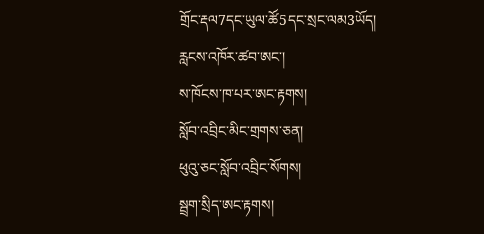གྲོང་རྡལ7དང་ཡུལ་ཚོ5དང་སྲང་ལམ3ཡོད།
རླངས་འཁོར་ཚབ་ཨང་།
ས་ཁོངས་ཁ་པར་ཨང་རྟགས།
སློབ་འབྲིང་མིང་གྲགས་ཅན།
ཕུའུ་ཅང་སློབ་འབྲིང་སོགས།
སྦྲག་སྲིད་ཨང་རྟགས།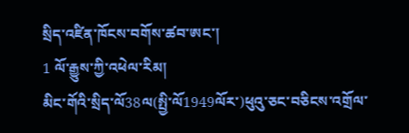སྲིད་འཛིན་ཁོངས་བགོས་ཚབ་ཨང་།
1 ལོ་རྒྱུས་ཀྱི་འཕེལ་རིམ།
མིང་གོའི་སྲིད་ལོ38ལ(སྤྱི་ལོ1949ལོར་)ཕུའུ་ཅང་བཅིངས་འགྲོལ་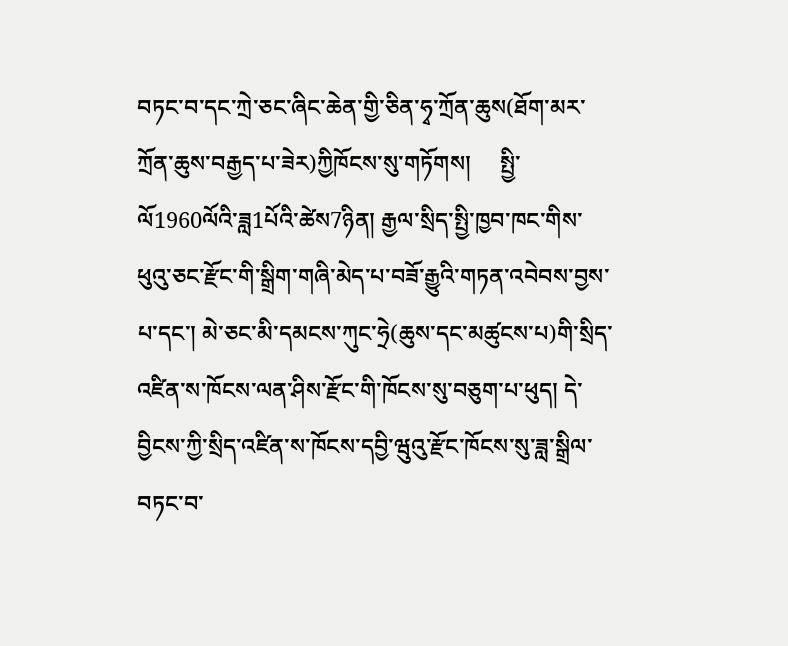བཏང་བ་དང་ཀྲེ་ཅང་ཞིང་ཆེན་གྱི་ཅིན་ཧྭ་ཀྲོན་ཆུས(ཐོག་མར་ཀྲོན་ཆུས་བརྒྱད་པ་ཟེར)ཀྱིཁོངས་སུ་གཏོགས།     སྤྱི་ལོ1960ལོའི་ཟླ1པོའི་ཚེས7ཉིན། རྒྱལ་སྲིད་སྤྱི་ཁྱབ་ཁང་གིས་ཕུའུ་ཅང་རྫོང་གི་སྒྲིག་གཞི་མེད་པ་བཟོ་རྒྱུའི་གཏན་འབེབས་བྱས་པ་དང་། མེ་ཅང་མི་དམངས་ཀུང་ཧྲེ(ཆུས་དང་མཚུངས་པ)གི་སྲིད་འཛིན་ས་ཁོངས་ལན་ཤིས་རྫོང་གི་ཁོངས་སུ་བཅུག་པ་ཕུད། དེ་བྱིངས་ཀྱི་སྲིད་འཛིན་ས་ཁོངས་དབྱི་ཝུའུ་རྫོང་ཁོངས་སུ་ཟླ་སྒྲིལ་བཏང་བ་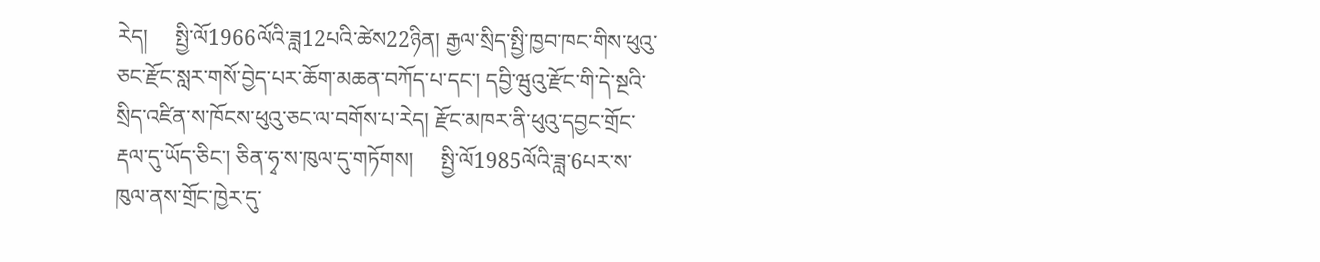རེད།     སྤྱི་ལོ1966ལོའི་ཟླ12པའི་ཚེས22ཉིན། རྒྱལ་སྲིད་སྤྱི་ཁྱབ་ཁང་གིས་ཕུའུ་ཅང་རྫོང་སླར་གསོ་བྱེད་པར་ཆོག་མཆན་བཀོད་པ་དང་། དབྱི་ཝུའུ་རྫོང་གི་དེ་སྔའི་སྲིད་འཛིན་ས་ཁོངས་ཕུའུ་ཅང་ལ་བགོས་པ་རེད། རྫོང་མཁར་ནི་ཕུའུ་དབྱང་གྲོང་རྡལ་དུ་ཡོད་ཅིང་། ཅིན་ཧྭ་ས་ཁུལ་དུ་གཏོགས།     སྤྱི་ལོ1985ལོའི་ཟླ་6པར་ས་ཁུལ་ནས་གྲོང་ཁྱེར་དུ་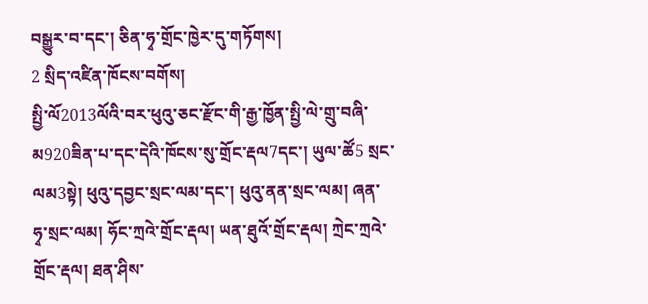བསྒྱུར་བ་དང་། ཅིན་ཧྭ་གྲོང་ཁྱེར་དུ་གཏོགས།
2 སྲིད་འཛིན་ཁོངས་བགོས།
སྤྱི་ལོ2013ལོའི་བར་ཕུའུ་ཅང་རྫོང་གི་རྒྱ་ཁྱོན་སྤྱི་ལེ་གྲུ་བཞི་མ920ཟིན་པ་དང་དེའི་ཁོངས་སུ་གྲོང་རྡལ7དང་། ཡུལ་ཚོ5 སྲང་ལམ3སྟེ། ཕུའུ་དབྱང་སྲང་ལམ་དང་། ཕུའུ་ནན་སྲང་ལམ། ཞན་ཧྭ་སྲང་ལམ། ཧོང་ཀྲའེ་གྲོང་རྡལ། ཡན་ཐུའོ་གྲོང་རྡལ། ཀྲེང་ཀྲའེ་གྲོང་རྡལ། ཐན་ཤིས་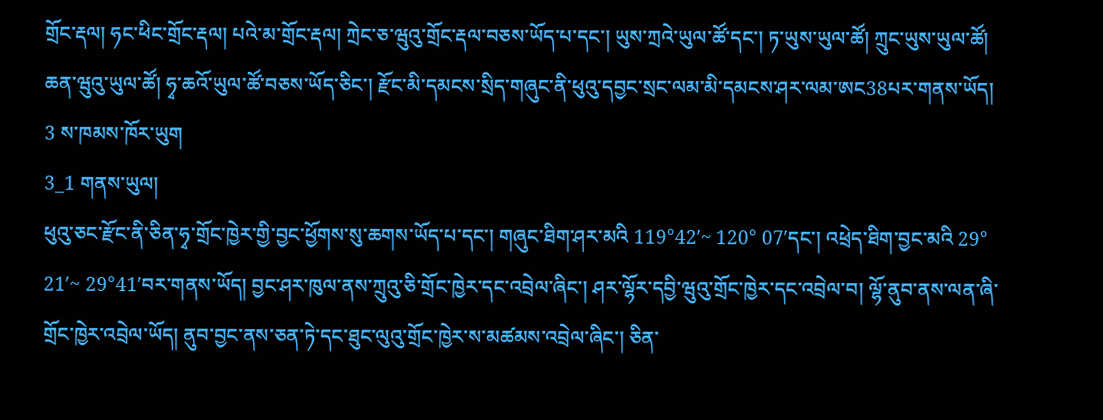གྲོང་རྡལ། ཧང་ཕིང་གྲོང་རྡལ། པའེ་མ་གྲོང་རྡལ། ཀྲེང་ཅ་ཝུའུ་གྲོང་རྡལ་བཅས་ཡོད་པ་དང་། ཡུས་ཀྲའེ་ཡུལ་ཚོ་དང་། ཏ་ཡུས་ཡུལ་ཚོ། ཀྲུང་ཡུས་ཡུལ་ཚོ། ཆན་ཝུའུ་ཡུལ་ཚོ། ཧྭ་ཆའོ་ཡུལ་ཚོ་བཅས་ཡོད་ཅིང་། རྫོང་མི་དམངས་སྲིད་གཞུང་ནི་ཕུའུ་དབྱང་སྲང་ལམ་མི་དམངས་ཤར་ལམ་ཨང38པར་གནས་ཡོད།
3 ས་ཁམས་ཁོར་ཡུག
3_1 གནས་ཡུལ།
ཕུའུ་ཅང་རྫོང་ནི་ཅིན་ཧྭ་གྲོང་ཁྱེར་གྱི་བྱང་ཕྱོགས་སུ་ཆགས་ཡོད་པ་དང་། གཞུང་ཐིག་ཤར་མའི 119°42′~ 120° 07′དང་། འཕྲེད་ཐིག་བྱང་མའི 29° 21′~ 29°41′བར་གནས་ཡོད། བྱང་ཤར་ཁུལ་ནས་ཀྲུའུ་ཅི་གྲོང་ཁྱེར་དང་འབྲེལ་ཞིང་། ཤར་ལྷོར་དབྱི་ཝུའུ་གྲོང་ཁྱེར་དང་འབྲེལ་བ། ལྷོ་ནུབ་ནས་ལན་ཞི་གྲོང་ཁྱེར་འབྲེལ་ཡོད། ནུབ་བྱང་ནས་ཅན་ཏེ་དང་ཐུང་ལུའུ་གྲོང་ཁྱེར་ས་མཚམས་འབྲེལ་ཞིང་། ཅིན་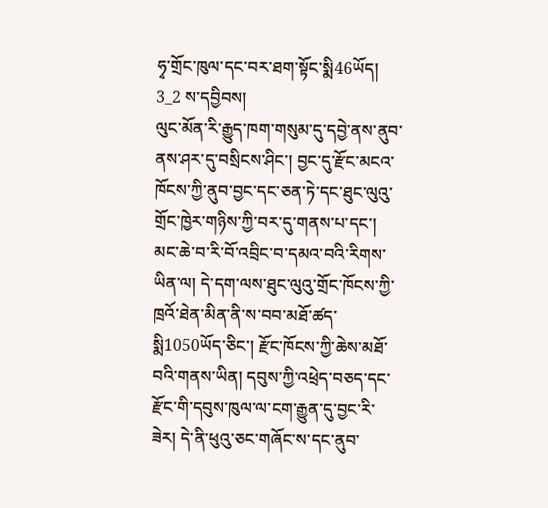ཧྭ་གྲོང་ཁུལ་དང་བར་ཐག་སྟོང་སྨི46ཡོད།
3_2 ས་དབྱིབས།
ལུང་མོན་རི་རྒྱུད་ཁག་གསུམ་དུ་དབྱེ་ནས་ནུབ་ནས་ཤར་དུ་བསྲིངས་ཤིང་། བྱང་དུ་རྫོང་མངའ་ཁོངས་ཀྱི་ནུབ་བྱང་དང་ཅན་ཏེ་དང་ཐུང་ལུའུ་གྲོང་ཁྱེར་གཉིས་ཀྱི་བར་དུ་གནས་པ་དང་། མང་ཆེ་བ་རི་བོ་འབྲིང་བ་དམའ་བའི་རིགས་ཡིན་ལ། དེ་དག་ལས་ཐུང་ལུའུ་གྲོང་ཁོངས་ཀྱི་ཁྲའོ་ཐེན་མིན་ནི་ས་བབ་མཐོ་ཚད་སྨི1050ཡོད་ཅིང་། རྫོང་ཁོངས་ཀྱི་ཆེས་མཐོ་བའི་གནས་ཡིན། དབུས་ཀྱི་འཕྲེད་བཅད་དང་རྫོང་གི་དབུས་ཁུལ་ལ་ངག་རྒྱུན་དུ་བྱང་རི་ཟེར། དེ་ནི་ཕུའུ་ཅང་གཞོང་ས་དང་ནུབ་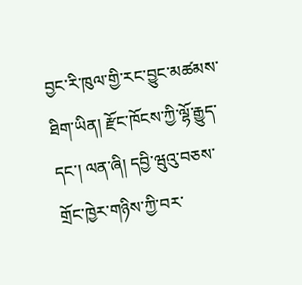བྱང་རི་ཁུལ་གྱི་རང་བྱུང་མཚམས་ཐིག་ཡིན། རྫོང་ཁོངས་ཀྱི་ལྷོ་རྒྱུད་དང་། ལན་ཞི། དབྱི་ཝུའུ་བཅས་གྲོང་ཁྱེར་གཉིས་ཀྱི་བར་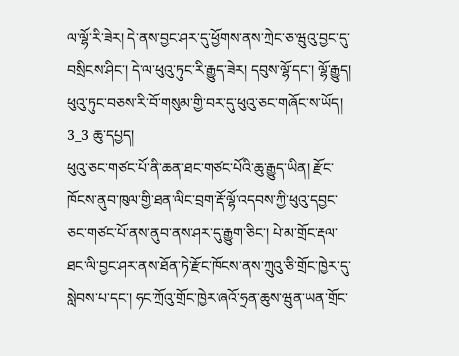ལ་ལྷོ་རི་ཟེར། དེ་ནས་བྱང་ཤར་དུ་ཕྱོགས་ནས་ཀྲེང་ཅ་ཝུའུ་བྱང་དུ་བསྲིངས་ཤིང་། དེ་ལ་ཕུའུ་ཏུང་རི་རྒྱུད་ཟེར། དབུས་ལྷོ་དང་། ལྷོ་རྒྱུད། ཕུའུ་ཏུང་བཅས་རི་བོ་གསུམ་གྱི་བར་དུ་ཕུའུ་ཅང་གཞོང་ས་ཡོད།
3_3 ཆུ་དཔྱད།
ཕུའུ་ཅང་གཙང་པོ་ནི་ཆན་ཐང་གཙང་པོའི་ཆུ་རྒྱུད་ཡིན། རྫོང་ཁོངས་ནུབ་ཁུལ་གྱི་ཐན་ལིང་བྲག་རྡོ་ལྷོ་འདབས་ཀྱི་ཕུའུ་དབྱང་ཅང་གཙང་པོ་ནས་ནུབ་ནས་ཤར་དུ་རྒྱུག་ཅིང་། པེ་མ་གྲོང་རྡལ་ཐང་ལི་བྱང་ཤར་ནས་ཐོན་ཏེ་རྫོང་ཁོངས་ནས་ཀྲུའུ་ཅི་གྲོང་ཁྱེར་དུ་སླེབས་པ་དང་། ཧང་ཀྲོའུ་གྲོང་ཁྱེར་ཞའོ་ཧྲན་ཆུས་ཝུན་ཡན་གྲོང་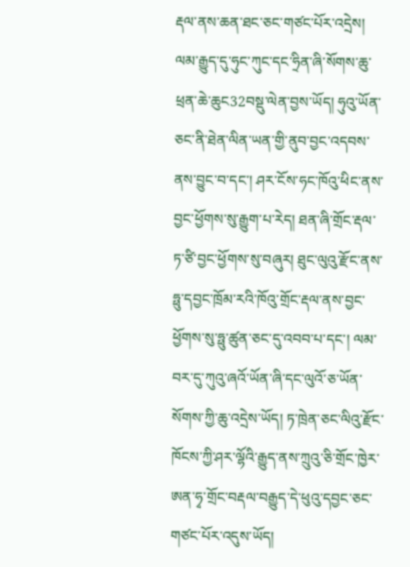རྡལ་ནས་ཆན་ཐང་ཅང་གཙང་པོར་འདྲེས། ལམ་རྒྱུད་དུ་ཧུང་ཀུང་དང་ཧྲིན་ཞི་སོགས་ཆུ་ཕྲན་ཆེ་ཆུང32བསྡུ་ལེན་བྱས་ཡོད། ཧུའུ་ཡོན་ཅང་ནི་ཐེན་ལིན་ཡན་གྱི་ནུབ་བྱང་འདབས་ནས་བྱུང་བ་དང་། ཤར་ངོས་ཧང་ཁོའུ་ཕིང་ནས་བྱང་ཕྱོགས་སུ་རྒྱུག་པ་རེད། ཐན་ཞི་གྲོང་རྡལ་ཏ་ཙི་བྱང་ཕྱོགས་སུ་བཞུར། ཐུང་ལུའུ་རྫོང་ནས་ཧྥུ་དབྱང་ཁྲོམ་རའི་ཁོའུ་གྲོང་རྡལ་ནས་བྱང་ཕྱོགས་སུ་ཧྥུ་ཚུན་ཅང་དུ་འབབ་པ་དང་། ལམ་བར་དུ་ཀུའུ་ཞའོ་ཡོན་ཞི་དང་ལུའོ་ཅ་ཡོན་སོགས་ཀྱི་ཆུ་འདྲེས་ཡོད། ཏ་ཁྲེན་ཅང་ལིའུ་རྫོང་ཁོངས་ཀྱི་ཤར་ལྷོའི་རྒྱུད་ནས་ཀྲུའུ་ཅི་གྲོང་ཁྱེར་ཨན་ཧྭ་གྲོང་བརྡལ་བརྒྱུད་དེ་ཕུའུ་དབྱང་ཅང་གཙང་པོར་འདུས་ཡོད།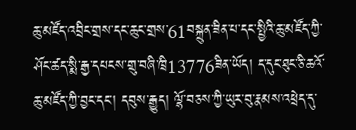ཆུ་མཛོད་འབྲིང་གྲས་དང་ཆུང་གྲས་61བསྐྲུན་ཟིན་པ་དང་སྤྱིའི་ཆུ་མཛོད་ཀྱི་ཤོང་ཚད་སྨི་རྒྱ་དཔངས་གྲུ་བཞི་ཁྲི13776ཟིན་ཡོད། ད་དུང་ཐུང་ཅི་ཆའོ་ཆུ་མཛོད་ཀྱི་བྱང་དང་། དབུས་རྒྱུད། ལྷོ་བཅས་ཀྱི་ཡུར་བུ་རྣམས་འཕྲེད་དུ་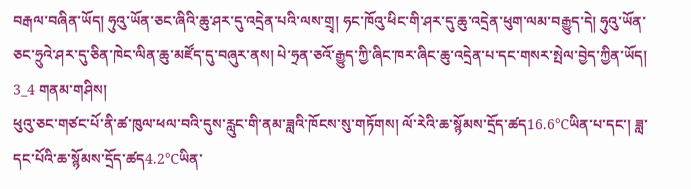བརྒལ་བཞིན་ཡོད། ཧུའུ་ཡོན་ཅང་ཞིའི་ཆུ་ཤར་དུ་འདྲེན་པའི་ལས་གྲྭ། ཧང་ཁོའུ་ཕིང་གི་ཤར་དུ་ཆུ་འདྲེན་ཕུག་ལམ་བརྒྱུད་དེ། ཧུའུ་ཡོན་ཅང་ཧྲུའེ་ཤར་དུ་ཅིན་ཁེང་ལིན་ཆུ་མཛོད་དུ་བཞུར་ནས། པེ་ཧྲན་ཅའོ་རྒྱུད་ཀྱི་ཞིང་ཁར་ཞིང་ཆུ་འདྲེན་པ་དང་གསར་སྤེལ་བྱེད་ཀྱིན་ཡོད།
3_4 གནམ་གཤིས།
ཕུའུ་ཅང་གཙང་པོ་ནི་ཚ་ཁུལ་ཕལ་བའི་དུས་རླུང་གི་ནམ་ཟླའི་ཁོངས་སུ་གཏོགས། ལོ་རེའི་ཆ་སྙོམས་དྲོད་ཚད16.6℃ཡིན་པ་དང་། ཟླ་དང་པོའི་ཆ་སྙོམས་དྲོད་ཚད4.2℃ཡིན་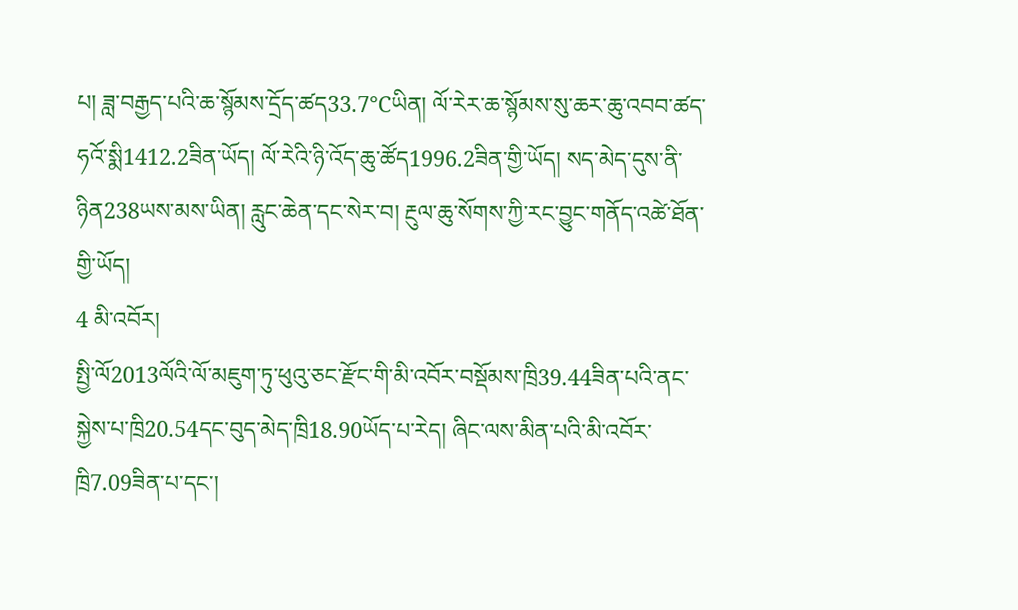པ། ཟླ་བརྒྱད་པའི་ཆ་སྙོམས་དྲོད་ཚད33.7℃ཡིན། ལོ་རེར་ཆ་སྙོམས་སུ་ཆར་ཆུ་འབབ་ཚད་ཧའོ་སྨི1412.2ཟིན་ཡོད། ལོ་རེའི་ཉི་འོད་ཆུ་ཚོད1996.2ཟིན་གྱི་ཡོད། སད་མེད་དུས་ནི་ཉིན238ཡས་མས་ཡིན། རླུང་ཆེན་དང་སེར་བ། རྔུལ་ཆུ་སོགས་ཀྱི་རང་བྱུང་གནོད་འཚེ་ཐོན་གྱི་ཡོད།
4 མི་འབོར།
སྤྱི་ལོ2013ལོའི་ལོ་མཇུག་ཏུ་ཕུའུ་ཅང་རྫོང་གི་མི་འབོར་བསྡོམས་ཁྲི39.44ཟིན་པའི་ནང་སྐྱེས་པ་ཁྲི20.54དང་བུད་མེད་ཁྲི18.90ཡོད་པ་རེད། ཞིང་ལས་མིན་པའི་མི་འབོར་ཁྲི7.09ཟིན་པ་དང་།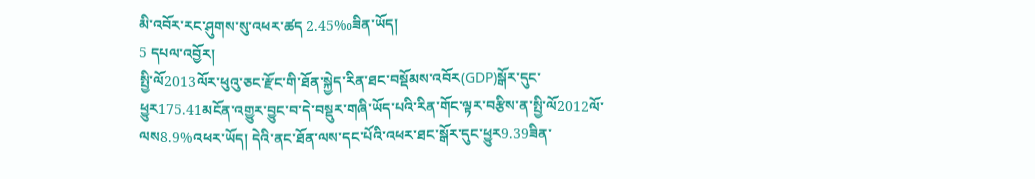མི་འབོར་རང་ཤུགས་སུ་འཕར་ཚད 2.45‰ཟིན་ཡོད།
5 དཔལ་འབྱོར།
སྤྱི་ལོ2013ལོར་ཕུའུ་ཅང་རྫོང་གི་ཐོན་སྐྱེད་རིན་ཐང་བསྡོམས་འབོར(GDP)སྒོར་དུང་ཕྱུར175.41མངོན་འགྱུར་བྱུང་བ་དེ་བསྡུར་གཞི་ཡོད་པའི་རིན་གོང་ལྟར་བརྩིས་ན་སྤྱི་ལོ2012ལོ་ལས8.9%འཕར་ཡོད། དེའི་ནང་ཐོན་ལས་དང་པོའི་འཕར་ཐང་སྒོར་དུང་ཕྱུར9.39ཟིན་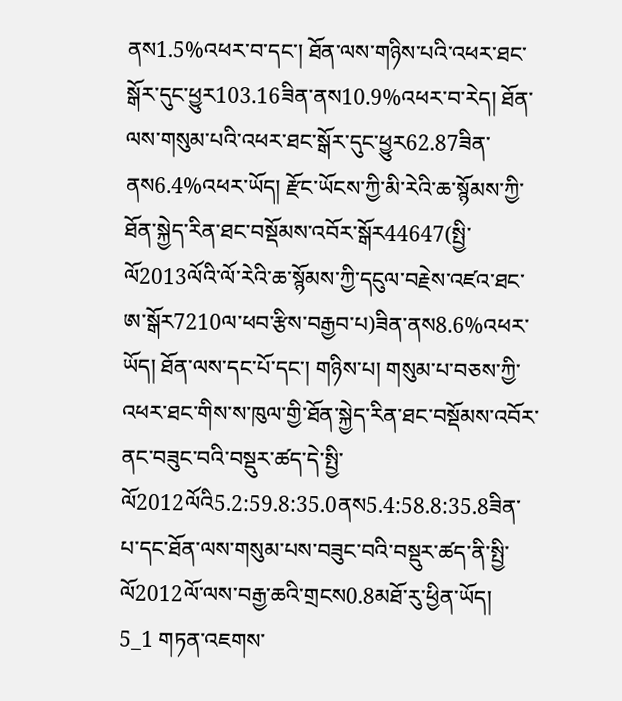ནས1.5%འཕར་བ་དང་། ཐོན་ལས་གཉིས་པའི་འཕར་ཐང་སྒོར་དུང་ཕྱུར103.16ཟིན་ནས10.9%འཕར་བ་རེད། ཐོན་ལས་གསུམ་པའི་འཕར་ཐང་སྒོར་དུང་ཕྱུར62.87ཟིན་ནས6.4%འཕར་ཡོད། རྫོང་ཡོངས་ཀྱི་མི་རེའི་ཆ་སྙོམས་ཀྱི་ཐོན་སྐྱེད་རིན་ཐང་བསྡོམས་འབོར་སྒོར44647(སྤྱི་ལོ2013ལོའི་ལོ་རེའི་ཆ་སྙོམས་ཀྱི་དངུལ་བརྗེས་འཛའ་ཐང་ཨ་སྒོར7210ལ་ཕབ་རྩིས་བརྒྱབ་པ)ཟིན་ནས8.6%འཕར་ཡོད། ཐོན་ལས་དང་པོ་དང་། གཉིས་པ། གསུམ་པ་བཅས་ཀྱི་འཕར་ཐང་གིས་ས་ཁུལ་གྱི་ཐོན་སྐྱེད་རིན་ཐང་བསྡོམས་འབོར་ནང་བཟུང་བའི་བསྡུར་ཚད་དེ་སྤྱི་ལོ2012ལོའི5.2:59.8:35.0ནས5.4:58.8:35.8ཟིན་པ་དང་ཐོན་ལས་གསུམ་པས་བཟུང་བའི་བསྡུར་ཚད་ནི་སྤྱི་ལོ2012ལོ་ལས་བརྒྱ་ཆའི་གྲངས0.8མཐོ་རུ་ཕྱིན་ཡོད།
5_1 གཏན་འཇགས་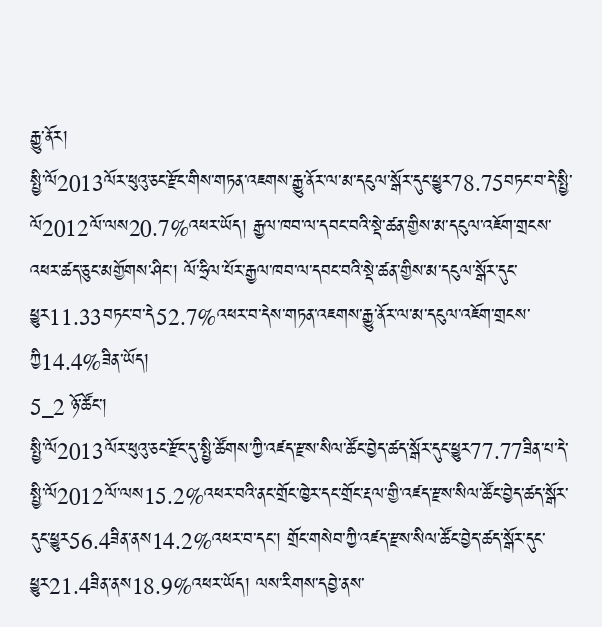རྒྱུ་ནོར།
སྤྱི་ལོ2013ལོར་ཕུའུ་ཅང་རྫོང་གིས་གཏན་འཇགས་རྒྱུ་ནོར་ལ་མ་དངུལ་སྒོར་དུང་ཕྱུར78.75བཏང་བ་དེ་སྤྱི་ལོ2012ལོ་ལས20.7%འཕར་ཡོད། རྒྱལ་ཁབ་ལ་དབང་བའི་སྡེ་ཚན་གྱིས་མ་དངུལ་འཇོག་གྲངས་འཕར་ཚད་ཅུང་མགྱོགས་ཤིང་། ལོ་ཧྲིལ་པོར་རྒྱལ་ཁབ་ལ་དབང་བའི་སྡེ་ཚན་གྱིས་མ་དངུལ་སྒོར་དུང་ཕྱུར11.33བཏང་བ་དེ52.7%འཕར་བ་དེས་གཏན་འཇགས་རྒྱུ་ནོར་ལ་མ་དངུལ་འཇོག་གྲངས་ཀྱི14.4%ཟིན་ཡོད།
5_2 ཉོ་ཚོང་།
སྤྱི་ལོ2013ལོར་ཕུའུ་ཅང་རྫོང་དུ་སྤྱི་ཚོགས་ཀྱི་འཛད་རྫས་སིལ་ཚོང་བྱེད་ཚད་སྒོར་དུང་ཕྱུར77.77ཟིན་པ་དེ་སྤྱི་ལོ2012ལོ་ལས15.2%འཕར་བའི་ནང་གྲོང་ཁྱེར་དང་གྲོང་རྡལ་གྱི་འཛད་རྫས་སིལ་ཚོང་བྱེད་ཚད་སྒོར་དུང་ཕྱུར56.4ཟིན་ནས14.2%འཕར་བ་དང་། གྲོང་གསེབ་ཀྱི་འཛད་རྫས་སིལ་ཚོང་བྱེད་ཚད་སྒོར་དུང་ཕྱུར21.4ཟིན་ནས18.9%འཕར་ཡོད། ལས་རིགས་དབྱེ་ནས་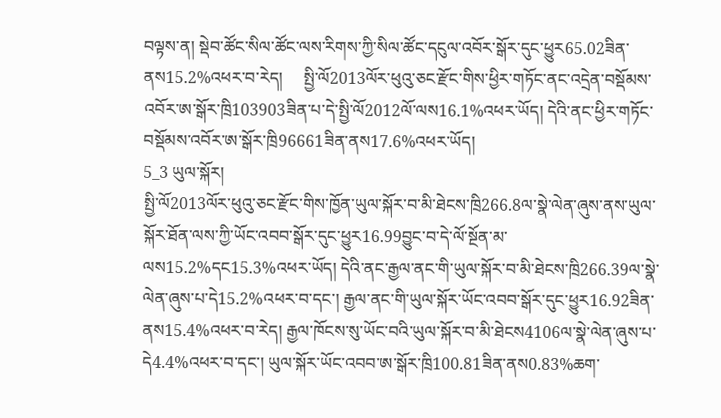བལྟས་ན། སྡེབ་ཚོང་སིལ་ཚོང་ལས་རིགས་ཀྱི་སིལ་ཚོང་དངུལ་འབོར་སྒོར་དུང་ཕྱུར65.02ཟིན་ནས15.2%འཕར་བ་རེད།     སྤྱི་ལོ2013ལོར་ཕུའུ་ཅང་རྫོང་གིས་ཕྱིར་གཏོང་ནང་འདྲེན་བསྡོམས་འབོར་ཨ་སྒོར་ཁྲི103903ཟིན་པ་དེ་སྤྱི་ལོ2012ལོ་ལས16.1%འཕར་ཡོད། དེའི་ནང་ཕྱིར་གཏོང་བསྡོམས་འབོར་ཨ་སྒོར་ཁྲི96661ཟིན་ནས17.6%འཕར་ཡོད།
5_3 ཡུལ་སྐོར།
སྤྱི་ལོ2013ལོར་ཕུའུ་ཅང་རྫོང་གིས་ཁྱོན་ཡུལ་སྐོར་བ་མི་ཐེངས་ཁྲི266.8ལ་སྣེ་ལེན་ཞུས་ནས་ཡུལ་སྐོར་ཐོན་ལས་ཀྱི་ཡོང་འབབ་སྒོར་དུང་ཕྱུར16.99བྱུང་བ་དེ་ལོ་སྔོན་མ་ལས15.2%དང15.3%འཕར་ཡོད། དེའི་ནང་རྒྱལ་ནང་གི་ཡུལ་སྐོར་བ་མི་ཐེངས་ཁྲི266.39ལ་སྣེ་ལེན་ཞུས་པ་དེ15.2%འཕར་བ་དང་། རྒྱལ་ནང་གི་ཡུལ་སྐོར་ཡོང་འབབ་སྒོར་དུང་ཕྱུར16.92ཟིན་ནས15.4%འཕར་བ་རེད། རྒྱལ་ཁོངས་སུ་ཡོང་བའི་ཡུལ་སྐོར་བ་མི་ཐེངས4106ལ་སྣེ་ལེན་ཞུས་པ་དེ4.4%འཕར་བ་དང་། ཡུལ་སྐོར་ཡོང་འབབ་ཨ་སྒོར་ཁྲི100.81ཟིན་ནས0.83%ཆག་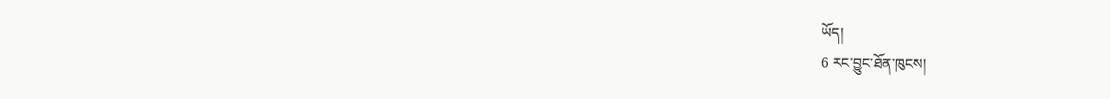ཡོད།
6 རང་བྱུང་ཐོན་ཁུངས།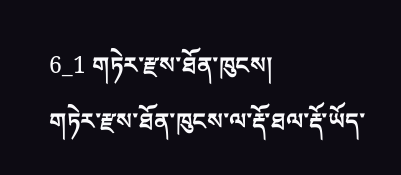6_1 གཏེར་རྫས་ཐོན་ཁུངས།
གཏེར་རྫས་ཐོན་ཁུངས་ལ་རྡོ་ཐལ་རྡོ་ཡོད་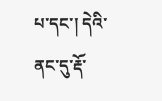པ་དང་། དེའི་ནང་དུ་རྡོ་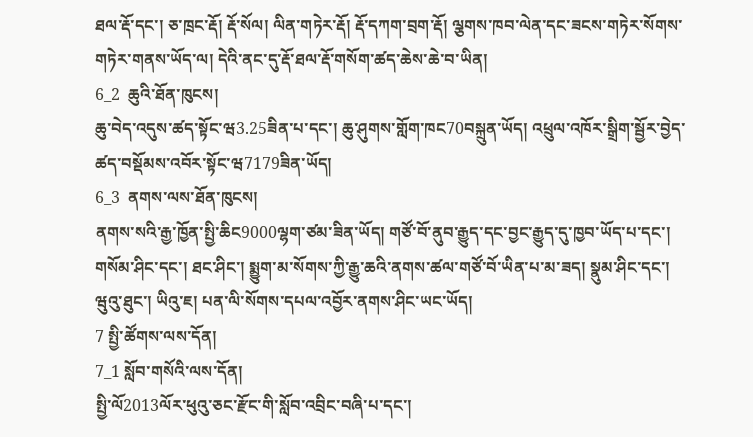ཐལ་རྡོ་དང་། ཅ་ཁྲང་རྡོ། རྡོ་སོལ། ལིན་གཏེར་རྡོ། རྡོ་དཀག་བྲག་རྡོ། ལྕགས་ཁབ་ལེན་དང་ཟངས་གཏེར་སོགས་གཏེར་གནས་ཡོད་ལ། དེའི་ནང་དུ་རྡོ་ཐལ་རྡོ་གསོག་ཚད་ཆེས་ཆེ་བ་ཡིན།
6_2  ཆུའི་ཐོན་ཁུངས།
ཆུ་བེད་འདུས་ཚད་སྟོང་ཝ3.25ཟིན་པ་དང་། ཆུ་ཤུགས་གློག་ཁང70བསྐྲུན་ཡོད། འཕྲུལ་འཁོར་སྒྲིག་སྦྱོར་བྱེད་ཚད་བསྡོམས་འབོར་སྟོང་ཝ7179ཟིན་ཡོད།
6_3  ནགས་ལས་ཐོན་ཁུངས།
ནགས་སའི་རྒྱ་ཁྱོན་སྤྱི་ཆིང9000ལྷག་ཙམ་ཟིན་ཡོད། གཙོ་བོ་ནུབ་རྒྱུད་དང་བྱང་རྒྱུད་དུ་ཁྱབ་ཡོད་པ་དང་། གསོམ་ཤིང་དང་། ཐང་ཤིང་། སྨྱུག་མ་སོགས་ཀྱི་རྒྱུ་ཆའི་ནགས་ཚལ་གཙོ་བོ་ཡིན་པ་མ་ཟད། སྣུམ་ཤིང་དང་། ཝུའུ་ཐུང་། ཡིའུ་ཇ། པན་ལི་སོགས་དཔལ་འབྱོར་ནགས་ཤིང་ཡང་ཡོད།
7 སྤྱི་ཚོགས་ལས་དོན།
7_1 སློབ་གསོའི་ལས་དོན།
སྤྱི་ལོ2013ལོར་ཕུའུ་ཅང་རྫོང་གི་སློབ་འབྲིང་བཞི་པ་དང་།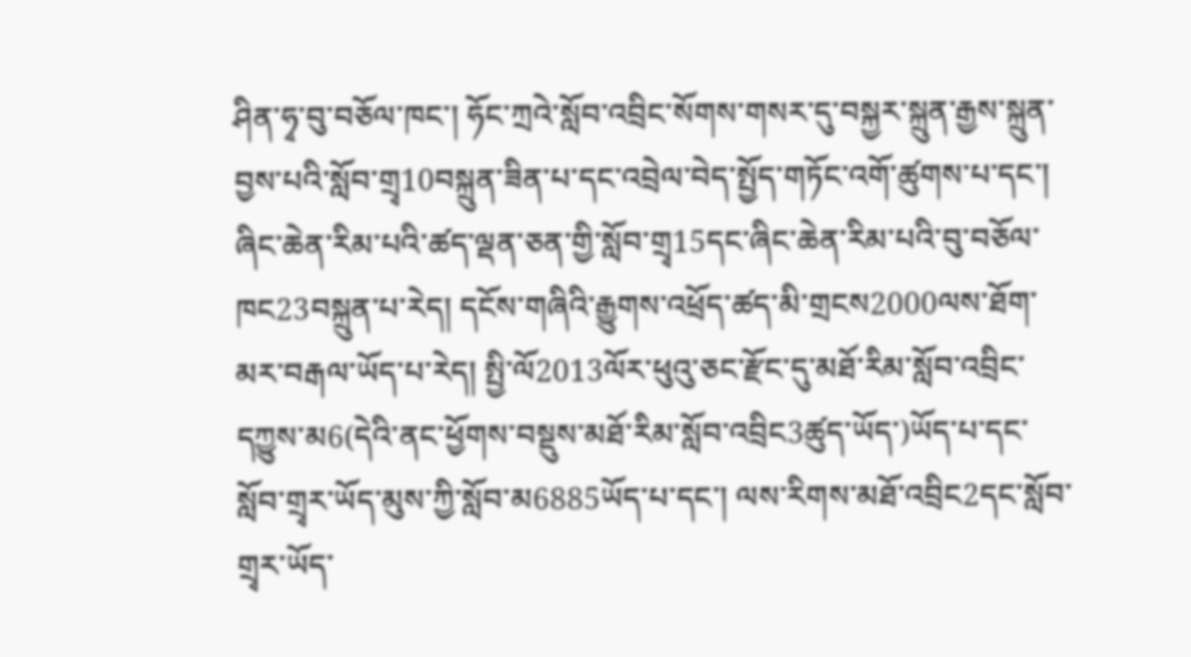ཤིན་ཧྭ་བུ་བཅོལ་ཁང་། ཧོང་ཀྲའེ་སློབ་འབྲིང་སོགས་གསར་དུ་བསྐྱར་སྐྲུན་རྒྱས་སྐྲུན་བྱས་པའི་སློབ་གྲྭ10བསྐྲུན་ཟིན་པ་དང་འབྲེལ་བེད་སྤྱོད་གཏོང་འགོ་ཚུགས་པ་དང་། ཞིང་ཆེན་རིམ་པའི་ཚད་ལྡན་ཅན་གྱི་སློབ་གྲྭ15དང་ཞིང་ཆེན་རིམ་པའི་བུ་བཅོལ་ཁང23བསྐྲུན་པ་རེད། དངོས་གཞིའི་རྒྱུགས་འཕྲོད་ཚད་མི་གྲངས2000ལས་ཐོག་མར་བརྒལ་ཡོད་པ་རེད། སྤྱི་ལོ2013ལོར་ཕུའུ་ཅང་རྫོང་དུ་མཐོ་རིམ་སློབ་འབྲིང་དཀྱུས་མ6(དེའི་ནང་ཕྱོགས་བསྡུས་མཐོ་རིམ་སློབ་འབྲིང3ཚུད་ཡོད་)ཡོད་པ་དང་སློབ་གྲྭར་ཡོད་མུས་ཀྱི་སློབ་མ6885ཡོད་པ་དང་། ལས་རིགས་མཐོ་འབྲིང2དང་སློབ་གྲྭར་ཡོད་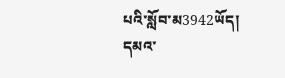པའི་སློབ་མ3942ཡོད། དམའ་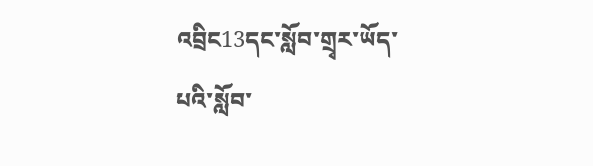འབྲིང13དང་སློབ་གྲྭར་ཡོད་པའི་སློབ་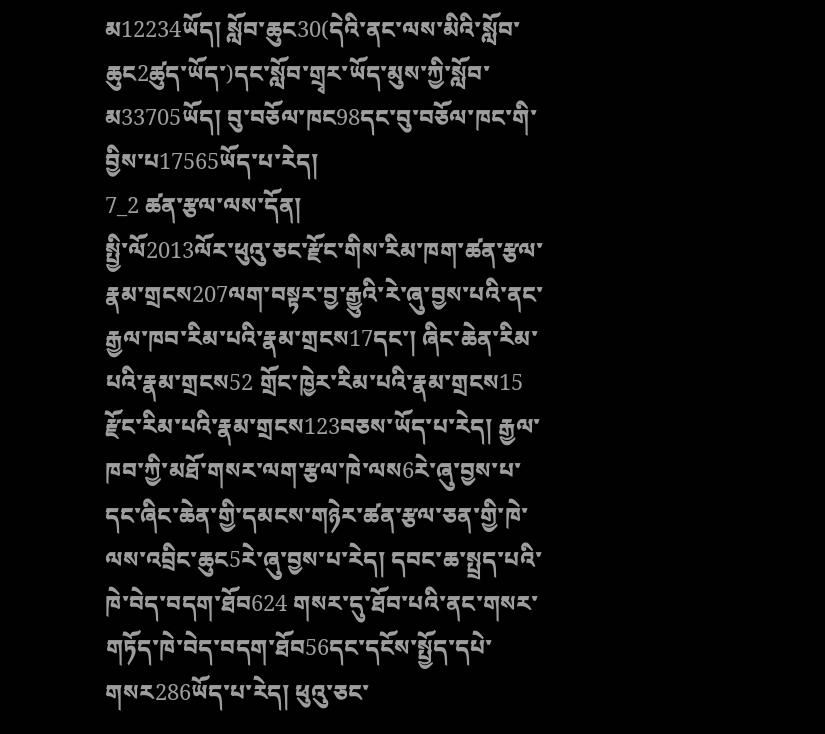མ12234ཡོད། སློབ་ཆུང30(དེའི་ནང་ལས་མིའི་སློབ་ཆུང2ཚུད་ཡོད་)དང་སློབ་གྲྭར་ཡོད་མུས་ཀྱི་སློབ་མ33705ཡོད། བུ་བཅོལ་ཁང98དང་བུ་བཅོལ་ཁང་གི་བྱིས་པ17565ཡོད་པ་རེད།
7_2 ཚན་རྩལ་ལས་དོན།
སྤྱི་ལོ2013ལོར་ཕུའུ་ཅང་རྫོང་གིས་རིམ་ཁག་ཚན་རྩལ་རྣམ་གྲངས207ལག་བསྟར་བྱ་རྒྱུའི་རེ་ཞུ་བྱས་པའི་ནང་རྒྱལ་ཁབ་རིམ་པའི་རྣམ་གྲངས17དང་། ཞིང་ཆེན་རིམ་པའི་རྣམ་གྲངས52 གྲོང་ཁྱེར་རིམ་པའི་རྣམ་གྲངས15 རྫོང་རིམ་པའི་རྣམ་གྲངས123བཅས་ཡོད་པ་རེད། རྒྱལ་ཁབ་ཀྱི་མཐོ་གསར་ལག་རྩལ་ཁེ་ལས6རེ་ཞུ་བྱས་པ་དང་ཞིང་ཆེན་གྱི་དམངས་གཉེར་ཚན་རྩལ་ཅན་གྱི་ཁེ་ལས་འབྲིང་ཆུང5རེ་ཞུ་བྱས་པ་རེད། དབང་ཆ་སྤྲད་པའི་ཁེ་བེད་བདག་ཐོབ624 གསར་དུ་ཐོབ་པའི་ནང་གསར་གཏོད་ཁེ་བེད་བདག་ཐོབ56དང་དངོས་སྤྱོད་དཔེ་གསར286ཡོད་པ་རེད། ཕུའུ་ཅང་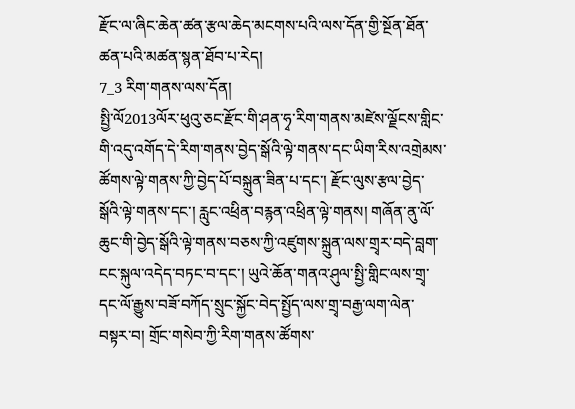རྫོང་ལ་ཞིང་ཆེན་ཚན་རྩལ་ཆེད་མངགས་པའི་ལས་དོན་གྱི་སྔོན་ཐོན་ཚན་པའི་མཚན་སྙན་ཐོབ་པ་རེད།
7_3 རིག་གནས་ལས་དོན།
སྤྱི་ལོ2013ལོར་ཕུའུ་ཅང་རྫོང་གི་ཤན་ཧྭ་རིག་གནས་མཛེས་ལྗོངས་གླིང་གི་འདུ་འགོད་དེ་རིག་གནས་བྱེད་སྒོའི་ལྟེ་གནས་དང་ཡིག་རིས་འགྲེམས་ཚོགས་ལྟེ་གནས་ཀྱི་བྱེད་པོ་བསྐྲུན་ཟིན་པ་དང་། རྫོང་ལུས་རྩལ་བྱེད་སྒོའི་ལྟེ་གནས་དང་། རླུང་འཕྲིན་བརྙན་འཕྲིན་ལྟེ་གནས། གཞོན་ནུ་ལོ་ཆུང་གི་བྱེད་སྒོའི་ལྟེ་གནས་བཅས་ཀྱི་འཛུགས་སྐྲུན་ལས་གྲྭར་བདེ་བླག་ངང་སྐུལ་འདེད་བཏང་བ་དང་། ཡུའེ་ཆོན་གནའ་ཤུལ་སྤྱི་གླིང་ལས་གྲྭ་དང་ལོ་རྒྱུས་བཟོ་བཀོད་སྲུང་སྐྱོང་བེད་སྤྱོད་ལས་གྲྭ་བརྒྱ་ལག་ལེན་བསྟར་བ། གྲོང་གསེབ་ཀྱི་རིག་གནས་ཚོགས་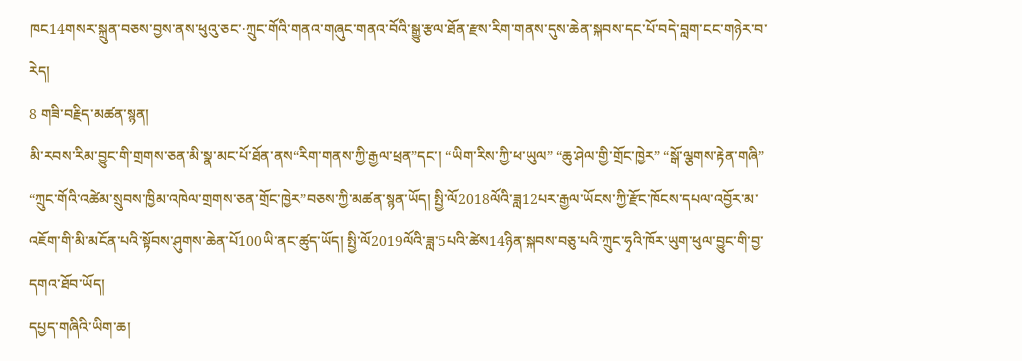ཁང14གསར་སྐྲུན་བཅས་བྱས་ནས་ཕུའུ་ཅང་·ཀྲུང་གོའི་གནའ་གཞུང་གནའ་བོའི་སྒྱུ་རྩལ་ཐོན་རྫས་རིག་གནས་དུས་ཆེན་སྐབས་དང་པོ་བདེ་བླག་ངང་གཉེར་བ་རེད།
8 གཟི་བརྗིད་མཚན་སྙན།
མི་རབས་རིམ་བྱུང་གི་གྲགས་ཅན་མི་སྣ་མང་པོ་ཐོན་ནས“རིག་གནས་ཀྱི་རྒྱལ་ཕྲན”དང་། “ཡིག་རིས་ཀྱི་ཕ་ཡུལ” “ཆུ་ཤེལ་གྱི་གྲོང་ཁྱེར” “སྒོ་ལྕགས་རྟེན་གཞི” “ཀྲུང་གོའི་འཚེམ་སྲུབས་ཁྱིམ་འཁེལ་གྲགས་ཅན་གྲོང་ཁྱེར”བཅས་ཀྱི་མཚན་སྙན་ཡོད། སྤྱི་ལོ2018ལོའི་ཟླ12པར་རྒྱལ་ཡོངས་ཀྱི་རྫོང་ཁོངས་དཔལ་འབྱོར་མ་འཇོག་གི་མི་མངོན་པའི་སྟོབས་ཤུགས་ཆེན་པོ100ཡི་ནང་ཚུད་ཡོད། སྤྱི་ལོ2019ལོའི་ཟླ་5པའི་ཚེས14ཉིན་སྐབས་བཅུ་པའི་ཀྲུང་ཧྭའི་ཁོར་ཡུག་ཕུལ་བྱུང་གི་བྱ་དགའ་ཐོབ་ཡོད།
དཔྱད་གཞིའི་ཡིག་ཆ།